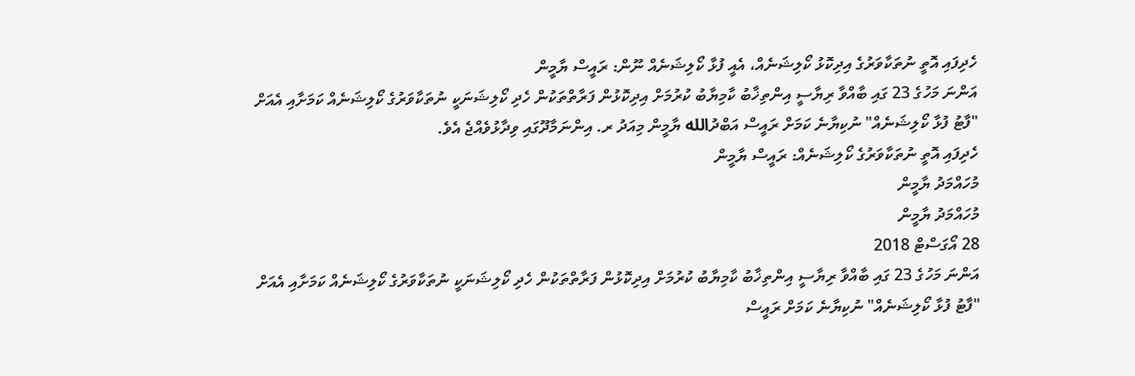ހެދިފައި އޮތީ ނުތަކާވަރުގެ އިދިކޮޅު ކޯލިޝަނެއް، އެއީ ފުޅާ ކޯލިޝަނެއް ނޫން: ރައީސް ޔާމީން
އަންނަ މަހުގެ 23 ގައި ބާއްވާ ރިޔާސީ އިންތިޚާބު ކާމިޔާބު ކުރުމަށް އިދިކޮޅުން ފަރާތްތަކުން ހެދި ކޯލިޝަނަކީ ނުތަކާވަރުގެ ކޯލިޝަނެއް ކަމަށާއި އެއަށް "ފާޓު ފުޅާ ކޯލިޝަނެއް" ނުކިޔާނެ ކަމަށް ރައީސް އަބްދުالله ޔާމީން މިއަދު ރ. އިންނަމާދޫގައި ވިދާޅުވެއްޖެ އެވެ.
ހެދިފައި އޮތީ ނުތަކާވަރުގެ ކޯލިޝަނެއް: ރައީސް ޔާމީން
މުހައްމަދު ޔާމީން
މުހައްމަދު ޔާމީން
28 އޯގަސްޓް 2018
އަންނަ މަހުގެ 23 ގައި ބާއްވާ ރިޔާސީ އިންތިޚާބު ކާމިޔާބު ކުރުމަށް އިދިކޮޅުން ފަރާތްތަކުން ހެދި ކޯލިޝަނަކީ ނުތަކާވަރުގެ ކޯލިޝަނެއް ކަމަށާއި އެއަށް "ފާޓު ފުޅާ ކޯލިޝަނެއް" ނުކިޔާނެ ކަމަށް ރައީސް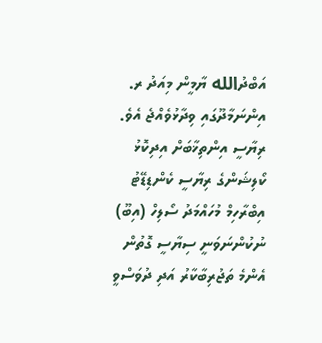އަބްދުالله ޔާމީން މިއަދު ރ. އިންނަމާދޫގައި ވިދާޅުވެއްޖެ އެވެ.
ރިޔާސީ އިންތިޚާބަށް އިދިކޮޅު ކޯލިޝަންގެ ރިޔާސީ ކެންޑިޑޭޓު އިބްރާހިމް މުހައްމަދު ސޯލިހް (އިބޫ) ނުކުންނަވަނީ ސިޔާސީ ގޮތުން އެންމެ ތަޖުރިބާކާރު އަދި ދުވަސްވީ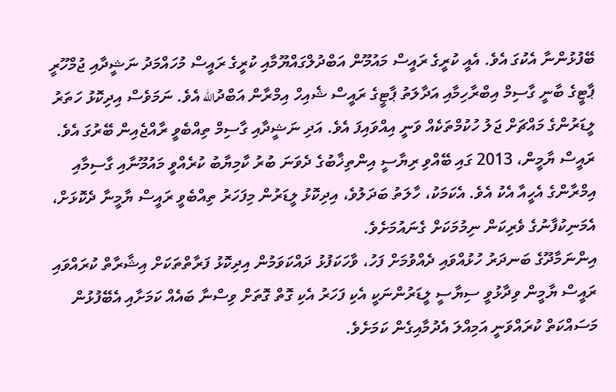ބޭފުޅުންނާ އެކުގަ އެވެ. އެއީ ކުރީގެ ރައީސް މައުމޫން އަބްދުލްގައްޔޫމާއި ކުރީގެ ރައީސް މުހައްމަދު ނަޝީދާއި ޖުމްހޫރީ ޕާޓީގެ ބާނީ ގާސިމް އިބްރާހިމާއި އަދާލަތު ޕާޓީގެ ރައީސް ޝެއިހް އިމްރާން އަބްދުالله އެވެ. ނަމަވެސް އިދިކޮޅު ހަތަރު ލީޑަރުންގެ މައްޗަށް ޖަލު ހުކުމްތަކެއް ވަނީ އިއްވައިފަ އެވެ. އަދި ނަޝީދާއި ގާސިމް ތިއްބެވީ ރާއްޖެއިން ބޭރުގަ އެވެ.
ރައީސް ޔާމީން، 2013 ގައި ބޭއްވި ރިޔާސީ އިންތިޚާބުގެ ދެވަނަ ބުރު ކާމިޔާބު ކުރެއްވީ މައުމޫނާއި ގާސިމާއި އިމްރާންގެ އެހީއާ އެކު އެވެ. އެކަމަކު، ހާލަތު ބަދަލުވެ، އިދިކޮޅު ލީޑަރުން މިފަހަރު ތިއްބެވީ ރައީސް ޔާމީނާ ދެކޮޅަށް، އެމަނިކުފާނުގެ ވެރިކަން ނިމުމަކަށް ގެނައުމަށެވެ.
އިންނަމާދޫގެ ބަނދަރު ހުޅުއްވައި ދެއްވުމަށް ފަހު، ވާހަކަފުޅު ދައްކަވަމުން އިދިކޮޅު ފަރާތްތަކަށް އިޝާރާތް ކުރައްވައި ރައީސް ޔާމީން ވިދާޅުވީ ސިޔާސީ ލީޑަރުންނަކީ އެކި ފަހަރު އެކި ގޮތް ގޮތަށް ވިސްނާ ބައެއް ކަމަށާއި އެބޭފުޅުން މަސައްކަތް ކުރައްވަނީ އަމިއްލަ އެދުމާއިގެން ކަމަށެވެ.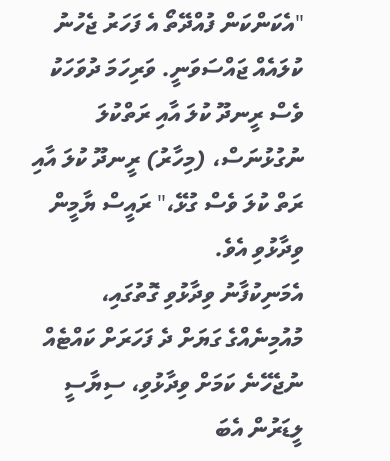"އެކަންކަން ފުއްދޭތޯ އެ ފަހަރު ޖެހުނު ކުލައެއް ޖައްސަވަނީ. ވަރިހަމަ ދުވަހަކު ވެސް ރީނދޫ ކުލަ އާއި ރަތްކުލަ ނުގުޅުނަސް، (މިހާރު) ރީނދޫ ކުލަ އާއި ރަތް ކުލަ ވެސް ގުޅޭ،" ރައީސް ޔާމީން ވިދާޅުވި އެވެ.
އެމަނިކުފާނު ވިދާޅުވި ގޮތުގައި، މުއުމިނެއްގެ ގަޔަށް ދެ ފަހަރަށް ކައްޓެއް ނުޖެހޭނެ ކަމަށް ވިދާޅުވި، ސިޔާސީ ލީޑަރުން އެބަ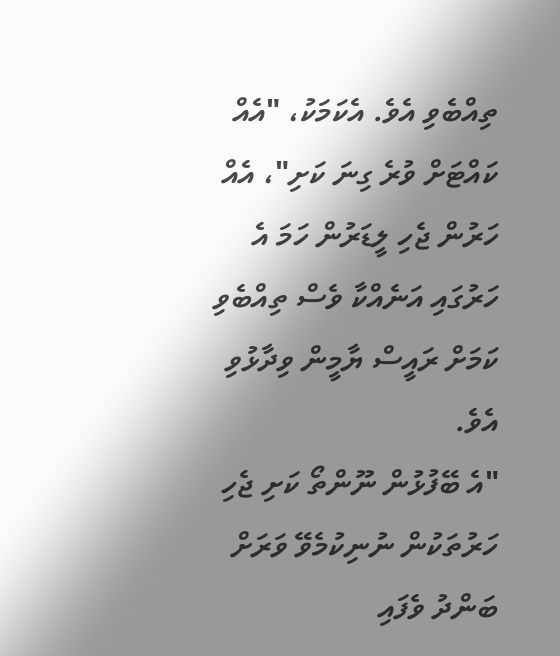ތިއްބެވި އެވެ. އެކަމަކު، "އެއް ކައްޓަށް ވުރެ ގިނަ ކަށި"، އެއް ހަރުން ޖެހި ލީޑަރުން ހަމަ އެ ހަރުގައި އަނެއްކާ ވެސް ތިއްބެވި ކަމަށް ރައީސް ޔާމީން ވިދާޅުވި އެވެ.
"އެ ބޭފުޅުން ނޫންތޯ ކަށި ޖެހި ހަރުތަކުން ނުނިކުމެވޭ ވަރަށް ބަންދު ވެފައި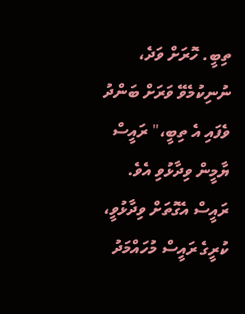ތިބީ. ހޮރަށް ވަދެ، ނުނިކުމެވޭ ވަރަށް ބަންދު ވެފައި އެ ތިބީ،" ރައީސް ޔާމީން ވިދާޅުވި އެވެ.
ރައީސް އެގޮތަށް ވިދާޅުވީ، ކުރީގެ ރައީސް މުހައްމަދު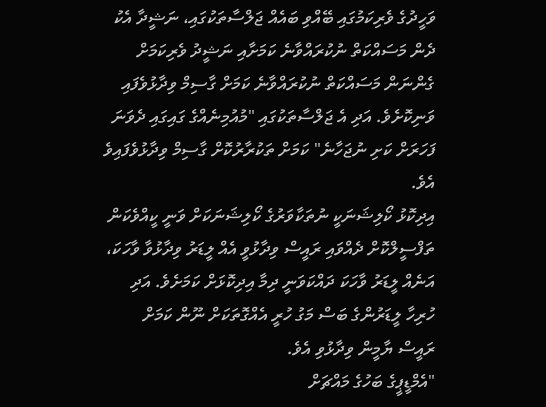ވަހީދުގެ ވެރިކަމުގައި ބޭއްވި ބައެއް ޖަލްސާތަކުގައި، ނަޝީދާ އެކު ދެން މަސައްކަތް ނުކުރައްވާނެ ކަމަށާއި ނަޝީދު ވެރިކަމަށް ގެންނަން މަސައްކަތް ނުކުރައްވާނެ ކަމަށް ގާސިމް ވިދާޅުވެފައި ވަނިކޮށެވެ. އަދި އެ ޖަލްސާތަކުގައި "މުއުމިނެއްގެ ގައިގައި ދެވަނަ ފަހަރަށް ކަށި ނުޖަހާނެ" ކަމަށް ތަކުރާރުކޮށް ގާސިމް ވިދާޅުވެފައިވެ އެވެ.
އިދިކޮޅު ކޯލިޝަނަކީ ނުތަކާވަރުގެ ކޯލިޝަނަކަށް ވަނީ ކީއްވެކަން ތަފްސީލްކޮށް ދެއްވައި ރައީސް ވިދާޅުވީ އެއް ލީޑަރު ވިދާޅުވާ ވާހަކަ، އަނެއް ލީޑަރު ވާހަކަ ދައްކަވަނީ ދިމާ އިދިކޮޅަށް ކަމަށެވެ. އަދި ހުރިހާ ލީޑަރުންގެ ބަސް މަގު ހުރީ އެއްގޮތަކަށް ނޫން ކަމަށް ރައީސް ޔާމީން ވިދާޅުވި އެވެ.
"އެމްޑީޕީގެ ބަހުގެ މައްޗަށް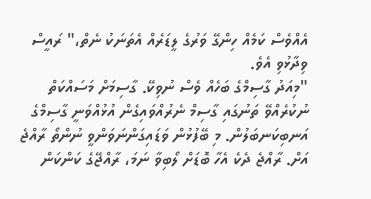އެއްވެސް ކަމެއް ހިންގޭ ވަރުގެ ލީޑަރެއް އެތަނަކު ނެތް،" ރައީސް ވިދާޅުވި އެވެ.
"މިއަދު ގާސިމްގެ ބަހެއް ވެސް ނުވިކޭ. ގާސިމަށް މަސައްކަތް ނުކުރެއްވޭ ތަނުގައި ގާސިމް ނެރުއްވައިގެން އުޅުއްވަނީ ގާސިމްގެ އަނބިކަނބަލުން. މި ބޭފުޅުން ވަޑައިގަންނަވަންވީ ނުންތޯ ރާއްޖެ އަށް. ރާއްޖެ ދެކެ އެހާ ބޮޑަށް ލޯބިވާ ނަމަ، ރާއްޖޭގެ ކަންކަން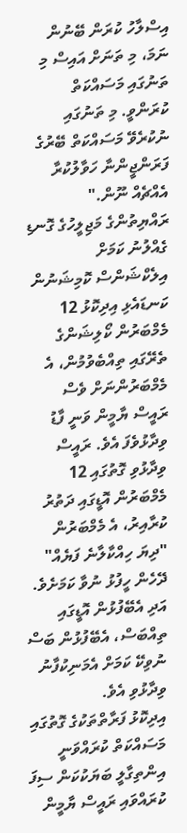އިސްލާހު ކުރަން ބޭނުން ނަމަ، މި ތަނަށް އައިސް މި ތަނުގައި މަސައްކަތް ކުރަންވީ. މި ތަނުގައި ނުކުރެވޭ މަސައްކަތް ބޭރުގެ ފަރަންޖީންނާ ހަވާލުކުރާ އެއްޗެއް ނޫން."
ރައްޔިތުންގެ މަޖިލީހުގެ ގޮނޑި ގެއްލުނު ކަމަށް އިލެކްޝަންސް ކޮމިޝަނުން ކަނޑައެޅި އިދިކޮޅު 12 މެމްބަރުން ކޯލިޝަންގެ ތެރޭގައި ތިއްބެވުމުން، އެ މެމްބަރުންނަށް ވެސް ރައީސް ޔާމީން ވަނީ ފާޑު ވިދާޅުވެފަ އެވެ. ރައީސް ވިދާޅުވި ގޮތުގައި 12 މެމްބަރުން އޮޑީގައި ދަތުރު ކުރާއިރު، އެ މެމްބަރުން "ދިޔަ ހިއްކާލާނެ ފަޔެއް" ދޭހެން ހީފުޅު ނުވާ ކަމަށެވެ. އަދި އެބޭފުޅުން އޮޑީގައި ތިއްބަސް، އެބޭފުޅުން ބަސް ނުވިކޭ ކަމަށް އެމަނިކުފާނު ވިދާޅުވި އެވެ.
އިދިކޮޅު ފަރާތްތަކުގެ ގޮތުގައި މަސައްކަތް ކުރައްވަނީ އިންތިގާލީ ބަޔަކުކަން ސިފަ ކުރައްވައި ރައީސް ޔާމީން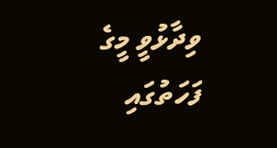ވިދާޅުވީ މީގެ ފަހަތުގައި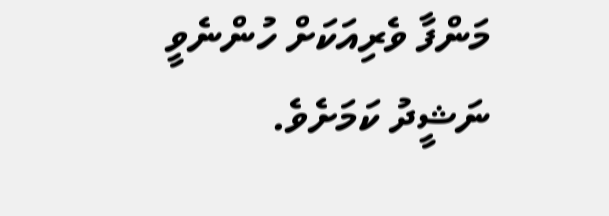މަންފާ ވެރިއަކަށް ހުންނެވީ ނަޝީދު ކަމަށެވެ.